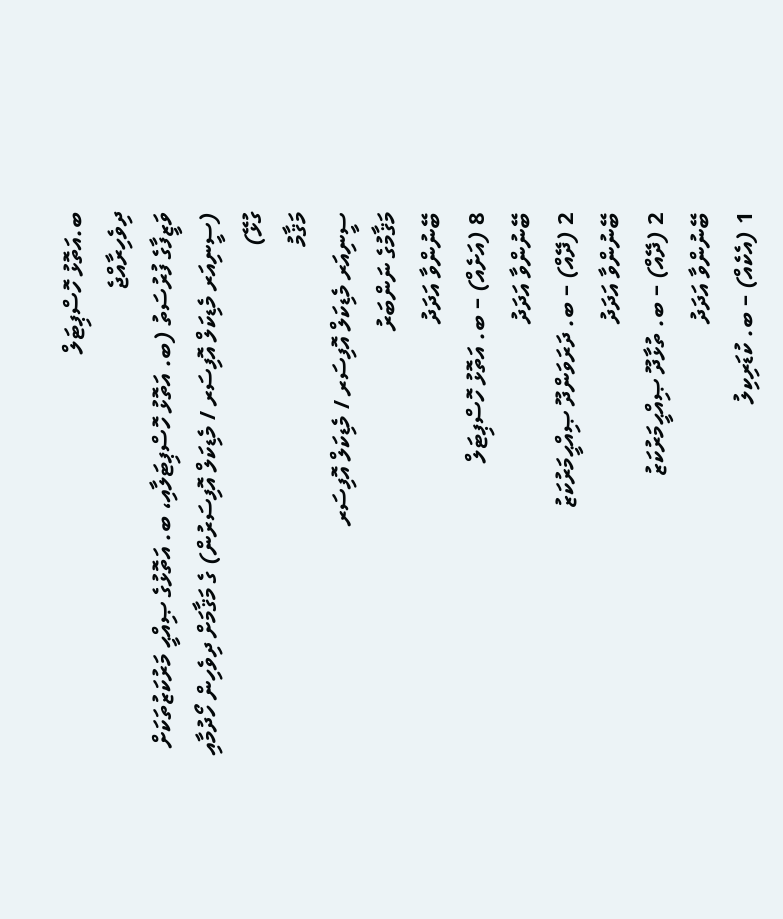ބ.އަތޮޅު ހޮސްޕިޓަލް
ދިވެހިރާއްޖެ
ވަޒީފާގެ ފުރުސަތު (ބ. އަތޮޅު ހޮސްޕިޓަލާއި، ބ. އަތޮޅުގެ ޞިއްޙީ މަރުކަޒުތަކަށް (ސީނިއަރ މެޑިކަލް އޮފިސަރ / މެޑިކަލް އޮފިސަރުން) ގެ މަޤާމަށް ދިވެހިން ހޯދުމާއި ގުޅޭ)
މަޤާމު
ސީނިއަރ މެޑިކަލް އޮފިސަރ / މެޑިކަލް އޮފިސަރ
މަޤާމުގެ ނަންބަރު
ބޭނުންވާ އަދަދު
8 (އަށެއް) – ބ. އަތޮޅު ހޮސްޕިޓަލް
ބޭނުންވާ އަދަދު
2 (ދޭއް) – ބ. ދަރަވަންދޫ ޞިއްޙީމަރުކަޒު
ބޭނުންވާ އަދަދު
2 (ދޭއް) – ބ. ތުޅާދޫ ޞިއްޙީމަރުކަޒު
ބޭނުންވާ އަދަދު
1 (އެކެއް) – ބ. ކުޑަރިކިލު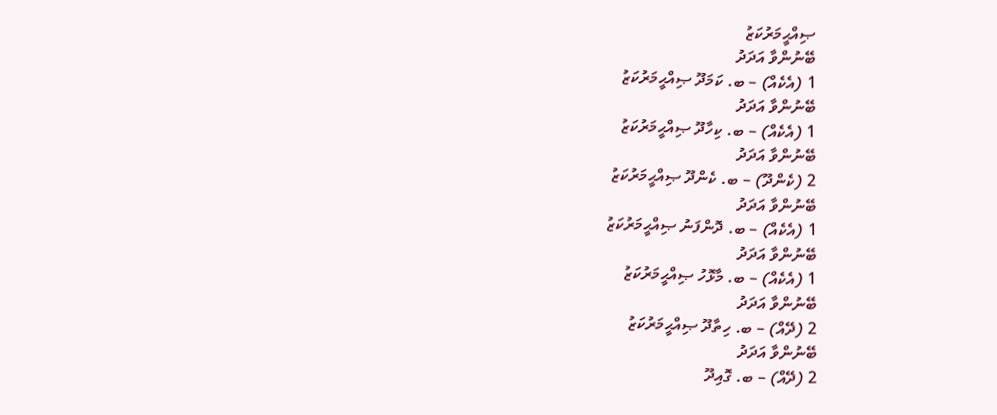ޞިއްޙީމަރުކަޒު
ބޭނުންވާ އަދަދު
1 (އެކެއް) – ބ. ކަމަދޫ ޞިއްޙީމަރުކަޒު
ބޭނުންވާ އަދަދު
1 (އެކެއް) – ބ. ކިހާދޫ ޞިއްޙީމަރުކަޒު
ބޭނުންވާ އަދަދު
2 (ކެންދޫ) – ބ. ކެންދޫ ޞިއްޙީމަރުކަޒު
ބޭނުންވާ އަދަދު
1 (އެކެއް) – ބ. ދޮންފަނު ޞިއްޙީމަރުކަޒު
ބޭނުންވާ އަދަދު
1 (އެކެއް) – ބ. މާޅޮހު ޞިއްޙީމަރުކަޒު
ބޭނުންވާ އަދަދު
2 (ދޭއް) – ބ. ހިތާދޫ ޞިއްޙީމަރުކަޒު
ބޭނުންވާ އަދަދު
2 (ދޭއް) – ބ. ގޮއިދޫ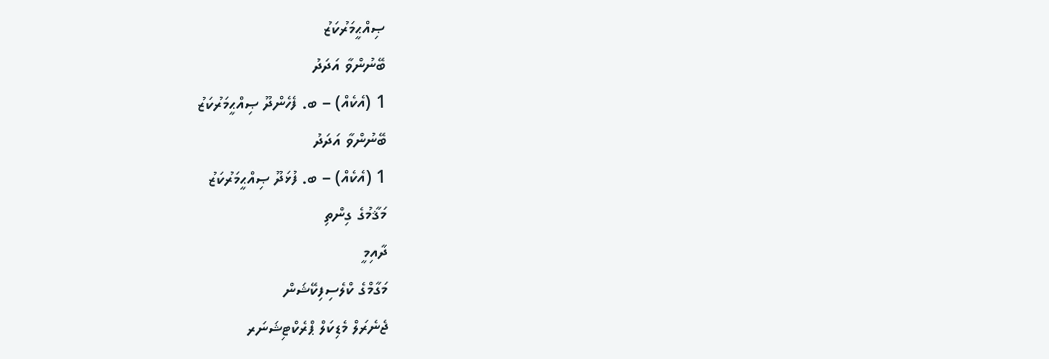ޞިއްޙީމަރުކަޒު
ބޭނުންވާ އަދަދު
1 (އެކެއް) – ބ. ފެހެންދޫ ޞިއްޙީމަރުކަޒު
ބޭނުންވާ އަދަދު
1 (އެކެއް) – ބ. ފުޅަދޫ ޞިއްޙީމަރުކަޒު
މަޤާމުގެ ގިންތި
ދާއިމީ
މަގާމްގެ ކްލެސިފިކޭޝަން
ޖެނެރަލް މެޑިކަލް ޕްރެކްޓިޝަނަރ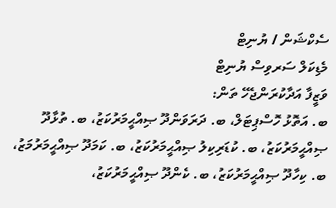ސެކްޝަން / ޔުނިޓް
މެޑިކަލް ސަރވިސް ޔުނިޓް
ވަޒީފާ އަދާކުރަންޖެހޭ ތަން:
ބ. އަތޮޅު ހޮސްޕިޓަލް، ބ. ދަރަވަންދޫ ޞިއްޙީމަރުކަޒު، ބ. ތުޅާދޫ ޞިއްޙީމަރުކަޒު، ބ. ކުޑަރިކިލު ޞިއްޙީމަރުކަޒު، ބ. ކަމަދޫ ޞިއްޙީމަރުމަޒު، ބ. ކިހާދޫ ޞިއްޙީމަރުކަޒު، ބ. ކެންދޫ ޞިއްޙީމަރުކަޒު،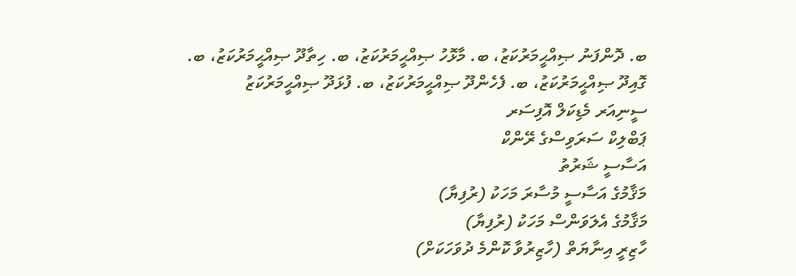ބ. ދޮންފަނު ޞިއްޙީމަރުކަޒު، ބ. މާޅޮހު ޞިއްޙީމަރުކަޒު، ބ. ހިތާދޫ ޞިއްޙީމަރުކަޒު، ބ. ގޮއިދޫ ޞިއްޙީމަރުކަޒު، ބ. ފެހެންދޫ ޞިއްޙީމަރުކަޒު، ބ. ފުޅަދޫ ޞިއްޙީމަރުކަޒު
ސީނިއަރ މެޑިކަލް އޮފިސަރ
ޕަބްލިކް ސަރަވިސްގެ ރޭންކް
އަސާސީ ޝަރުތު
މަޤާމުގެ އަސާސީ މުސާރަ މަހަކު (ރުފިޔާ)
މަޤާމުގެ އެލަވަންސް މަހަކު (ރުފިޔާ)
ހާޒިރީ އިނާޔަތް (ހާޒިރުވާ ކޮންމެ ދުވަހަކަށް)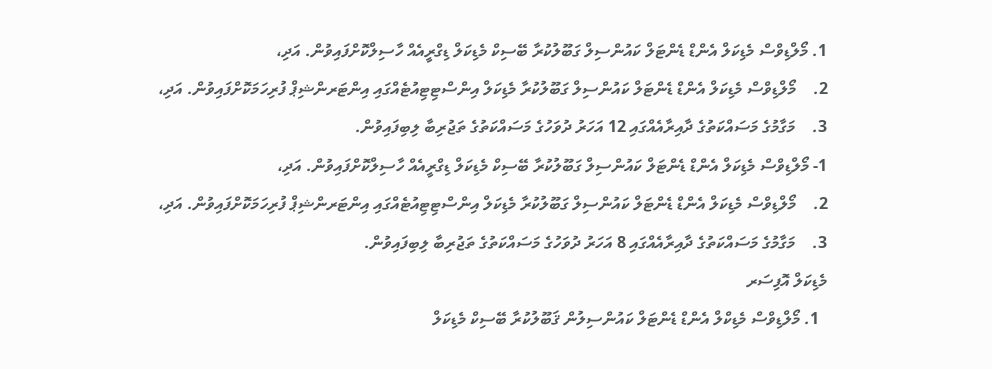1. މޯލްޑިވްސް މެޑިކަލް އެންޑް ޑެންޓަލް ކައުންސިލް ގަބޫލުކުރާ ބޭސިކް މެޑިކަލް ޑިގްރީއެއް ހާސިލްކޮށްފައިވުން. އަދި،
2.    މޯލްޑިވްސް މެޑިކަލް އެންޑް ޑެންޓަލް ކައުންސިލް ގަބޫލުކުރާ މެޑިކަލް އިންސްޓިޓިއުޓެއްގައި އިންޓަރންޝިޕް ފުރިހަމަކޮށްފައިވުން. އަދި،
3.    މަގާމުގެ މަސައްކަތުގެ ދާއިރާއެއްގައި 12 އަހަރު ދުވަހުގެ މަސައްކަތުގެ ތަޖުރިބާ ލިބިފައިވުން.
1- މޯލްޑިވްސް މެޑިކަލް އެންޑް ޑެންޓަލް ކައުންސިލް ގަބޫލުކުރާ ބޭސިކް މެޑިކަލް ޑިގްރީއެއް ހާސިލްކޮށްފައިވުން. އަދި،
2.    މޯލްޑިވްސް މެޑިކަލް އެންޑް ޑެންޓަލް ކައުންސިލް ގަބޫލުކުރާ މެޑިކަލް އިންސްޓިޓިއުޓެއްގައި އިންޓަރންޝިޕް ފުރިހަމަކޮށްފައިވުން. އަދި،
3.    މަގާމުގެ މަސައްކަތުގެ ދާއިރާއެއްގައި 8 އަހަރު ދުވަހުގެ މަސައްކަތުގެ ތަޖުރިބާ ލިބިފައިވުން.
މެޑިކަލް އޮފިސަރ
  1. މޯލްޑިވްސް މެޑިކްލް އެންޑް ޑެންޓަލް ކައުންސިލުން ޤަބޫލުކުރާ ބޭސިކް މެޑިކަލް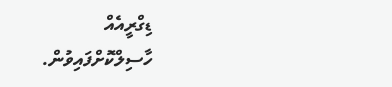ޑިގްރީއެއް ހާސިލްކޮށްފައިވުން.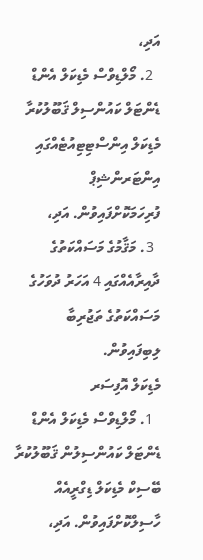އަދި،
  2. މޯލްޑިވްސް މެޑިކަލް އެންޑް ޑެންޓަލް ކައުންސިލް ޤަބޫލުކުރާ މެޑިކަލް އިންސްޓިޓިއުޓެއްގައި އިންޓަރންޝިޕް ފުރިހަމަކޮށްފައިވުން. އަދި،
  3. މަޤާމުގެ މަސައްކަތުގެ ދާއިރާއެއްގައި 4 އަހަރު ދުވަހުގެ މަސައްކަތުގެ ތަޖުރިބާ ލިބިފައިވުން.
މެޑިކަލް އޮފިސަރ
  1. މޯލްޑިވްސް މެޑިކަލް އެންޑް ޑެންޓަލް ކައުންސިލުން ޤަބޫލުކުރާ ބޭސިކް މެޑިކަލް ޑިގްރީއެއް ހާސިލްކޮށްފައިވުން. އަދި،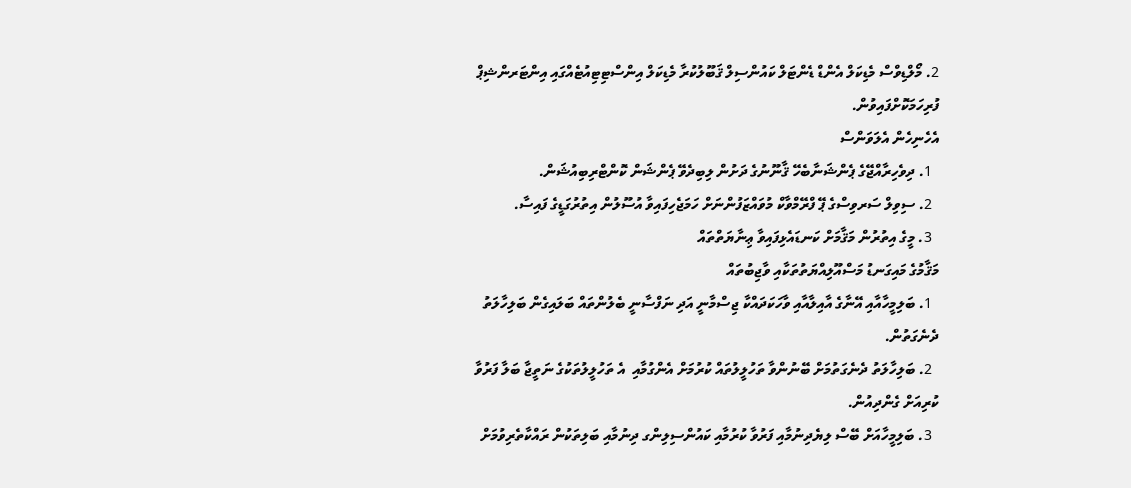2. މޯލްޑިވްސް މެޑިކަލް އެންޑް ޑެންޓަލް ކައުންސިލް ޤަބޫލުކުރާ މެޑިކަލް އިންސްޓިޓިއުޓެއްގައި އިންޓަރންޝިޕް ފުރިހަމަކޮށްފައިވުން.
އެހެނިހެން އެލަވަންސް
  1. ދިވެހިރާއްޖޭގެ ޕެންޝަނާބެހޭ ޤާނޫނުގެ ދަށުން ލިބިދެވޭ ޕެންޝަން ކޮންޓްރިބިއުޝަން.
  2. ސިވިލް ސަރވިސްގެ ޕޭ ފްރޭމްވާކް މުވައްޒަފުންނަށް ހަމަޖެހިފައިވާ އުސޫލުން އިތުރުގަޑީގެ ފައިސާ.
  3. މީގެ އިތުރުން މަޤާމަށް ކަނޑައެޅިފައިވާ ޢިނާޔަތްތައް
މަޤާމުގެ މައިގަނޑު މަސްއޫލިއްޔަތުތަކާއި ވާޖިބުތައް
  1. ބަލިމީހާއާއި އޭނާގެ އާއިލާއާއި ވާހަކަދައްކާ ޖިސްމާނީ އަދި ނަފްސާނީ ބެލުންތައް ބަލައިގެން ބަލިހާލަތު ދެނެގަތުން.
  2. ބަލިހާލަތު ދެނެގަތުމަށް ބޭނުންވާ ތަހުލީލުތައް ކުރުމަށް އެންގުމާއި  އެ ތަހުލީލުތަކުގެ ނަތީޖާ ބަލާ ފަރުވާ ކުރިއަށް ގެންދިއުން.
  3. ބަލިމީހާއަށް ބޭސް ލިޔެދިނުމާއި ފަރުވާ ކުރުމާއި ކައުންސިލިންގ ދިނުމާއި ބަލިތަކުން ރައްކާތެރިވުމަށް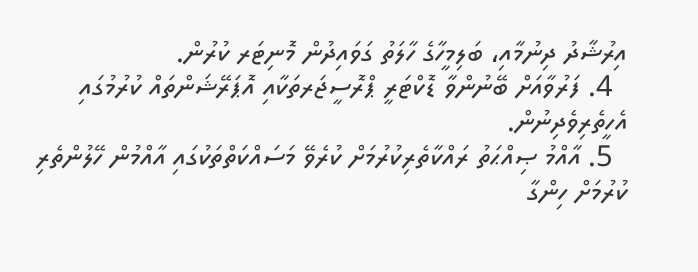އިރުޝާދު ދިނުމާއި، ބަލިމީހާގެ ހާލަތު ގަވައިދުން މޮނިޓަރ ކުރުން.
  4. ފަރުވާއަށް ބޭނުންވާ ޑޮކްޓަރީ ޕްރޮސީޖަރތަކާއި އޮޕަރޭޝަންތައް ކުރުމުގައި އެހީތެރިވެދިނުން.
  5. އާއްމު ޞިއްޙަތު ރައްކާތެރިކުރުމަށް ކުރެވޭ މަސައްކަތްތަކުގައި އާއްމުން ހޭލުންތެރި ކުރުމަށް ހިންގާ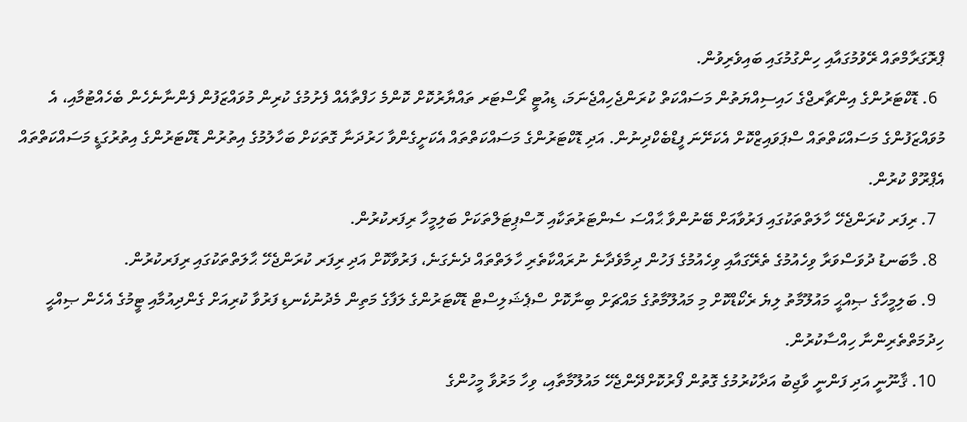ޕްރޮގަރާމްތައް ރޭވުމުގައާއި ހިންގުމުގައި ބައިވެރިވުން.
  6. ޑޮކްޓަރުންގެ އިންޗާރޖްގެ ހައިސިއްޔަތުން މަސައްކަތް ކުރަންޖެހިއްޖެނަމަ، ޑިއުޓީ ރޯސްޓަރ ތައްޔާރުކޮށް ކޮންމެ ހަފްތާއެއް ފެށުމުގެ ކުރިން މުވައްޒަފުން ފެންނާނެހެން ބެހެއްޓުމާއި، އެ މުވައްޒަފުންގެ މަސައްކަތްތައް ސްޕަވައިޒްކޮށް އެކަށޭނަ ފީޑްބެކްދިނުން. އަދި ޑޮކްޓަރުންގެ މަސައްކަތްތައް އެކަށީގެންވާ ހަރުދަނާ ގޮތަކަށް ބަހާލުމުގެ އިތުރުން ޑޮކްޓަރުންގެ އިތުރުގަޑީ މަސައްކަތްތައް އެޕްރޫވް ކުރުން.
  7. ރިފަރ ކުރަންޖެހޭ ހާލަތްތަކުގައި ފަރުވާއަށް ބޭނުންވާ ޙާއްސަ ސެންޓަރުތަކާއި ހޮސްޕިޓަލްތަކަށް ބަލިމީހާ ރިފަރކުރުން.
  8. މާބަނޑު ދުވަސްވަރާ ވިހެއުމުގެ ތެރޭގައާއި ވިހެއުމުގެ ފަހުން ދިމާވެދާނެ ނުރައްކާތެރި ހާލަތްތައް ދެނެގަނެ، ފަރުވާކޮށް އަދި ރިފަރ ކުރަންޖެހޭ ޙާލަތްތަކުގައި ރިފަރކުރުން.
  9. ބަލިމީހާގެ ޞިއްޙީ މައުލޫމާތު ލިޔެ ރެކޯޑްކޮށް މި މައުލޫމާތުގެ މައްޗަށް ބިނާކޮށް ސްޕެޝަލިސްޓް ޑޮކްޓަރުންގެ ލަފާގެ މަތިން މެދުނުކެނޑި ފަރުވާ ކުރިއަށް ގެންދިއުމާއި ޓީމުގެ އެހެން ޞިއްޙީ ހިދުމަތްތެރިންނާ ހިއްސާކުރުން.
  10. ޤާނޫނީ އަދި ފަންނީ ވާޖިބު އަދާކުރުމުގެ ގޮތުން ފޯރުކޮށްދޭންޖެހޭ މައުލޫމާތާއި، ވިހާ މަރުވާ މީހުންގެ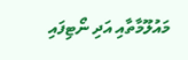މައުލޫމާތާއި އަދި ނޯޓިފައި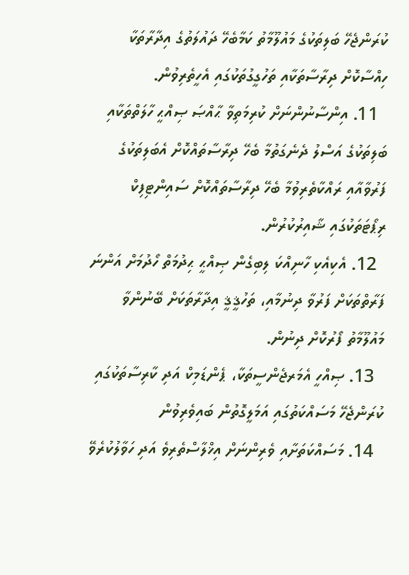ކުރަންޖެހޭ ބަލިތަކުގެ މައުލޫމާތު ކަމާބެހޭ ދައުލަތުގެ އިދާރާތަކާ ހިއްސާކޮށް ދިރާސާތަކާއި ތަހުގީގުތަކުގައި އެހީތެރިވުން.
  11. އިންސާނުންނަށް ކުރިމަތިވާ ޙާއްޞަ ޞިއްޙީ ހާލަތްތަކާއި ބަލިތަކުގެ އަސްލު ދެނެގަތުމާ ބެހޭ ދިރާސާތައްކޮށް އެބަލިތަކުގެ ފަރުވާއާއި ރައްކާތެރިވުމާ ބެހޭ ދިރާސާތައްކޮށް ސައިންޓިފިކް ރިޕޯޓަތަކުގައި ޝާއިރުކުރުން.
  12. އެކިއެކި ހާނިއްކަ ލިބިގެން ޞިއްޙީ ޙިދުމަތް ހޯދުމަށް އަންނަ ފަރާތްތަކަށް ފަރުވާ ދިނުމާއި، ތަހުޤީޤީ އިދާރާތަކަށް ބޭނުންވާ މައުލޫމާތު ފޯރުކޮށް ދިނުން.
  13. ޞިއްހީ އެމަރޖެންސީތަކާ، ޕެންޑަމިކް އަދި ކާރިސާތަކުގައި ކުރަންޖެހޭ މަސައްކަތުގައި އަމަލީގޮތުން ބައިވެރިވުން
  14. މަސައްކަތަށާއި ވެރިންނަށް އިޚްލާސްތެރިވެ އަދި ހަވާލުކުރެވޭ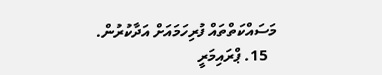މަސައްކަތްތައް ފުރިހަމައަށް އަދާކުރުން.
  15. ޕްރައިމަރީ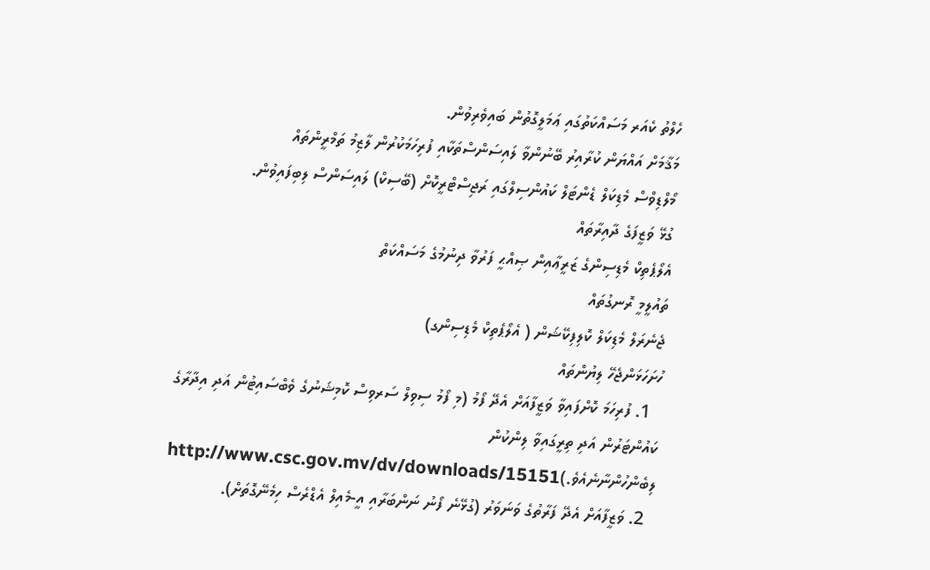ހެލްތު ކެއަރ މަސައްކަތުގައި ޢަމަލީގޮތުން ބައިވެރިވުން.
މަޤާމަށް އައްޔަން ކުރާއިރު ބޭނުންވާ ލައިސަންސްތަކާއި ފުރިހަމަކުރުން ލާޒިމު ތަމްރީންތައް
މޯލްޑިވްސް މެޑިކަލް ޑެންޓަލް ކައުންސިލްގައި ރަޖިސްޓްރީކޮށް (ބޭސިކް) ލައިސަންސް ލިބިފައިވުން.
ގުޅޭ ވަޒީފަގެ ދާއިރާތައް
އެލޯޕެތިކް މެޑިސިންގެ ޒަރީޢާއިން ޞިއްޙީ ފަރުވާ ދިނުމުގެ މަސައްކަތް
ތައުލީމީ ރޮނގުތައް
ޖެނެރަލް މެޑިކަލް ކޮލިފިކޭޝަން ( އެލޯޕެތިކް މެޑިސިންގ)
ހުށަހަޅަންޖެހޭ ލިޔުންތައް
  1. ފުރިހަމަ ކޮށްފައިވާ ވަޒީފާއަށް އެދޭ ފޯމު (މި ފޯމު ސިވިލް ސަރވިސް ކޮމިޝަނުގެ ވެބްސައިޓުން އަދި އިދާރާގެ ކައުންޓަރުން އަދި ތިރީގައިވާ ލިންކުން ލިބެންހުންނާނެއެވެ.)http://www.csc.gov.mv/dv/downloads/15151
  2. ވަޒީފާއަށް އެދޭ ފަރާތުގެ ވަނަވަރު (ގުޅޭނެ ފޯނު ނަންބަރާއި އީ-މެއިލް އެޑްރެސް ހިމެނޭގޮތަށް).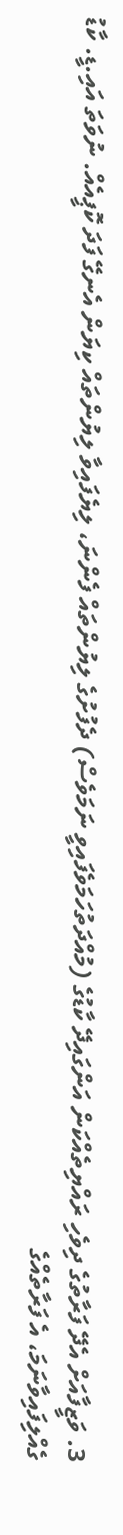3. ވަޒީފާއަށް އެދޭ ފަރާތުގެ ދިވެހި ރައްޔިތެއްކަން އަންގައިދޭ ކާޑުގެ (މުއްދަތުހަމަވެފައިވީ ނަމަވެސް) ދެފުށުގެ ލިޔުންތައް ފެންނަ، ލިޔެފައިވާ ލިޔުންތައް ކިޔަން އެނގޭ ފަދަ ކޮޕީއެއް. ނުވަތަ އައި.ޑީ. ކާޑު ގެއްލިފައިވާނަމަ، އެ ފަރާތެއްގެ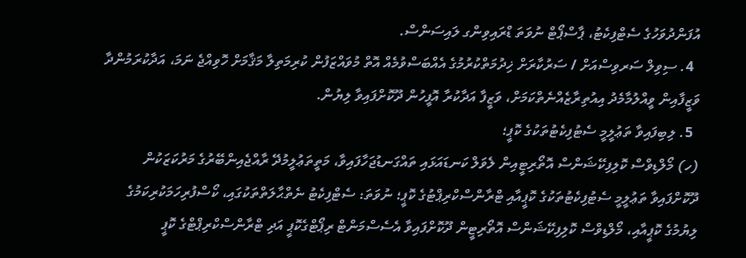އުފަންދުވަހުގެ ސެޓްފިކެޓު، ޕާސްޕޯޓް ނުވަތަ ޑްރައިވިންގ ލައިސަންސް.
  4. ސިވިލް ސަރވިސްއަށް / ސަރުކާރަށް ޚިދުމަތްކުރުމުގެ އެއްބަސްވުމެއް އޮތް މުވައްޒަފުން ކުރިމަތިލާ މަޤާމަށް ހޮވިއްޖެ ނަމަ، އަދާކުރަމުންދާ ވަޒީފާއިން ވީއްލުމާމެދު އިއުތިރާޒެއްނެތްކަމަށް، ވަޒީފާ އަދާކުރާ އޮފީހުން ދޫކޮށްފައިވާ ލިޔުން.
  5. ލިބިފައިވާ ތަޢުލީމީ ސެޓުފިކެޓުތަކުގެ ކޮޕީ؛
(ހ) މޯލްޑިވްސް ކޮލިފިކޭޝަންސް އޮތޯރިޓީއިން ލެވަލް ކަނޑައަޅައި ތައްގަނޑުޖަހާފައިވާ، މަތީތަޢުލީމުދޭ ރާއްޖެއިންބޭރުގެ މަރުކަޒަކުން ދޫކޮށްފައިވާ ތަޢުލީމީ ސެޓުފިކެޓުތަކުގެ ކޮޕީއާއި ޓްރާންސްކްރިޕްޓުގެ ކޮޕީ؛ ނުވަތަ: ސެޓްފިކެޓު ނެތްޙާލަތްތަކުގައި، ކޯސްފުރިހަމަކުރިކަމުގެ ލިޔުމުގެ ކޮޕީއާއި، މޯލްޑިވްސް ކޮލިފިކޭޝަންސް އޮތޯރިޓީން ދޫކޮށްފައިވާ އެސެސްމަންޓް ރިޕޯޓްގެކޮޕީ އަދި ޓްރާންސްކްރިޕްޓްގެ ކޮޕީ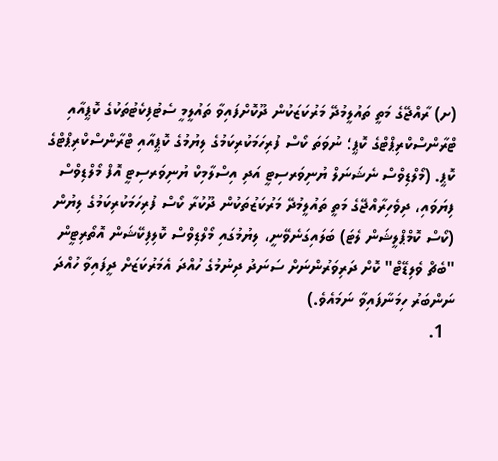(ށ) ރާއްޖޭގެ މަތީ ތައުލީމުދޭ މަރުކަޒަކުން ދޫކޮށްފައިވާ ތައުލީމީ ސެޓުފިކެޓުތަކުގެ ކޮޕީއާއި ޓްރާންސްކްރިޕްޓްގެ ކޮޕީ؛ ނުވަތަ ކޯސް ފުރިހަމަކުރިކަމުގެ ލިޔުމުގެ ކޮޕީއާއި ޓްރާންސްކްރިޕްޓްގެ ކޮޕީ. (މޯލްޑިވްސް ނެޝަނަލް ޔުނިވަރސިޓީ އަދި އިސްލާމިކް ޔުނިވަރސިޓީ އޮފް މޯލްޑިވްސް ފިޔަވައި، ދިވެހިރާއްޖޭގެ މަތީ ތައުލީމުދޭ މަރުކަޒުތަކުން ދޫކުރާ ކޯސް ފުރިހަމަކުރިކަމުގެ ލިޔުން (ކޯސް ކޮމްޕްލީޝަން ލެޓަ) ބަލައިގަނެވޭނީ، ލިޔުމުގައި މޯލްޑިވްސް ކޮލިފިކޭޝަން އޮތޯރިޓީން "ބެޗް ވެލިޑޭޓް" ކޮށް ދަރިވަރުންނަށް ސަނަދު ދިނުމުގެ ހުއްދަ އެމަރުކަޒަށް ދީފައިވާ ހުއްދަ ނަންބަރު ހިމަނާފައިވާ ނަމައެވެ.)
  1.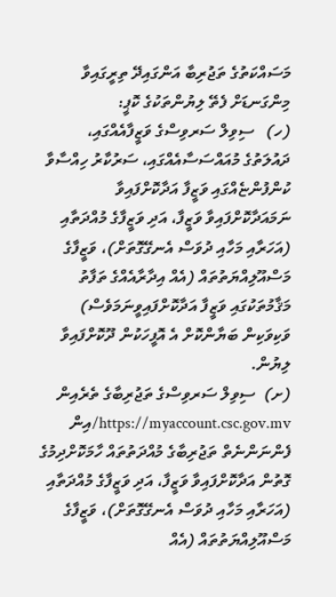މަސައްކަތުގެ ތަޖުރިބާ އަންގައިދޭ ތިރީގައިވާ މިންގަނޑަށް ފެތޭ ލިޔުންތަކުގެ ކޮޕީ:
(ހ)   ސިވިލް ސަރވިސްގެ ވަޒީފާއެއްގައި، ދައުލަތުގެ މުއައްސަސާއެއްގައި، ސަރުކާރު ހިއްސާވާ ކުންފުންޏެއްގައި ވަޒީފާ އަދާކޮށްފައިވާ ނަމައަދާކޮށްފައިވާ ވަޒީފާ، އަދި ވަޒީފާގެ މުއްދަތާއި (އަހަރާއި މަހާއި ދުވަސް އެނގޭގޮތަށް)، ވަޒީފާގެ މަސްއޫލިއްޔަތުތައް (އެއް އިދާރާއެއްގެ ތަފާތު މަޤާމުތަކުގައި ވަޒީފާ އަދާކޮށްފައިވީނަމަވެސް) ވަކިވަކިން ބަޔާންކޮށް އެ އޮފީހަކުން ދޫކޮށްފައިވާ ލިޔުން.
(ށ)  ސިވިލް ސަރވިސްގެ ތަޖުރިބާގެ ތެރެއިން https://myaccount.csc.gov.mv/އިން ފެންނަންނެތް ތަޖުރިބާގެ މުއްދަތުތައް ހާމަކޮށްދިމުގެ ގޮތުން އަދާކޮށްފައިވާ ވަޒީފާ، އަދި ވަޒީފާގެ މުއްދަތާއި (އަހަރާއި މަހާއި ދުވަސް އެނގޭގޮތަށް)، ވަޒީފާގެ މަސްއޫލިއްޔަތުތައް (އެއް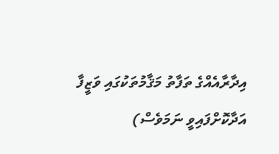އިދާރާއެއްގެ ތަފާތު މަޤާމުތަކުގައި ވަޒީފާ އަދާކޮށްފައިވީ ނަމަވެސް)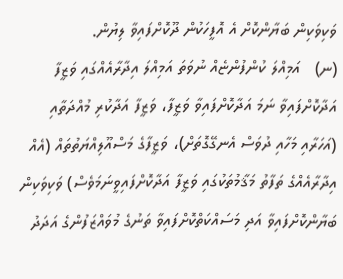ވަކިވަކިން ބަޔާންކޮށް އެ އޮފީހަކުން ދޫކޮށްފައިވާ ލިޔުން.
(ނ)   އަމިއްލަ ކުންފުންޏެއް ނުވަތަ އަމިއްލަ އިދާރާއެއްގައި ވަޒީފާ އަދާކޮށްފައިވާ ނަމަ އަދާކޮށްފައިވާ ވަޒީފާ، ވަޒީފާ އަދާކުރި މުއްދަތާއި (އަހަރާއި މަހާއި ދުވަސް އެނގޭގޮތަށް)، ވަޒީފާގެ މަސްއޫލިއްޔަތުތައް (އެއް އިދާރާއެއްގެ ތަފާތު މަޤާމުތަކުގައި ވަޒީފާ އަދާކޮށްފައިވީނަމަވެސް) ވަކިވަކިން ބަޔާންކޮށްފައިވާ އަދި މަސައްކަތްކޮށްފައިވާ ތަނުގެ މުވައްޒަފުންގެ އަދަދު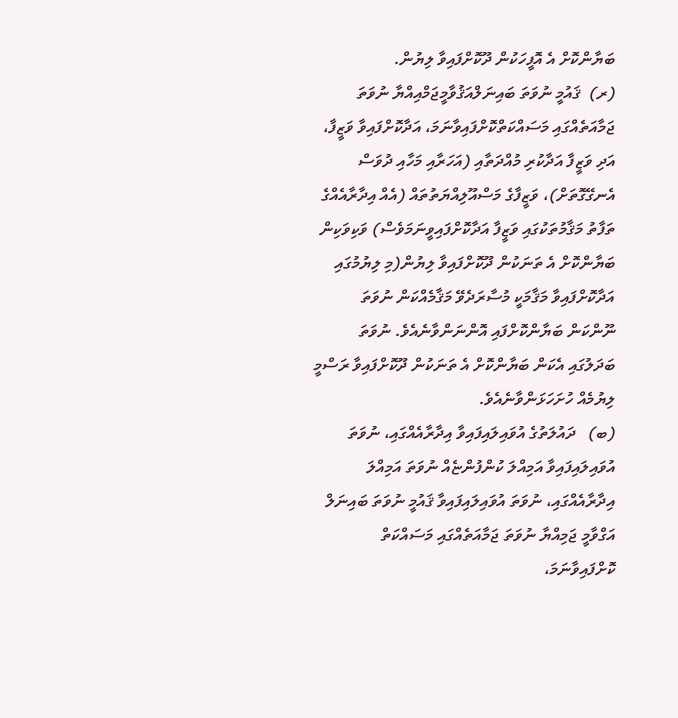ބަޔާންކޮށް އެ އޮފީހަކުން ދޫކޮށްފައިވާ ލިޔުން.
(ރ)  ޤައުމީ ނުވަތަ ބައިނަލްއަޤުވާމީޖަމްއިއްޔާ ނުވަތަ ޖަމާއަތެއްގައި މަސައްކަތްކޮށްފައިވާނަމަ، އަދާކޮށްފައިވާ ވަޒީފާ، އަދި ވަޒީފާ އަދާކުރި މުއްދަތާއި (އަހަރާއި މަހާއި ދުވަސް އެނގޭގޮތަށް)، ވަޒީފާގެ މަސްއޫލިއްޔަތުތައް (އެއް އިދާރާއެއްގެ ތަފާތު މަޤާމުތަކުގައި ވަޒީފާ އަދާކޮށްފައިވީނަމަވެސް) ވަކިވަކިން ބަޔާންކޮށް އެ ތަނަކުން ދޫކޮށްފައިވާ ލިޔުން(މި ލިޔުމުގައި އަދާކޮށްފައިވާ މަޤާމަކީ މުސާރަދެވޭ މަޤާމެއްކަން ނުވަތަ ނޫންކަން ބަޔާންކޮށްފައި އޮންނަންވާނެއެވެ. ނުވަތަ ބަދަލުގައި އެކަން ބަޔާންކޮށް އެ ތަނަކުން ދޫކޮށްފައިވާ ރަސްމީ ލިޔުމެއް ހުށަހަޅަންވާނެއެވެ.
(ބ)   ދައުލަތުގެ އުވައިލައިފައިވާ އިދާރާއެއްގައި، ނުވަތަ އުވައިލައިފައިވާ އަމިއްލަ ކުންފުންޏެއް ނުވަތަ އަމިއްލަ އިދާރާއެއްގައި، ނުވަތަ އުވައިލައިފައިވާ ޤައުމީ ނުވަތަ ބައިނަލް އަގްވާމީ ޖަމިއްޔާ ނުވަތަ ޖަމާއަތެއްގައި މަސައްކަތް ކޮށްފައިވާނަމަ،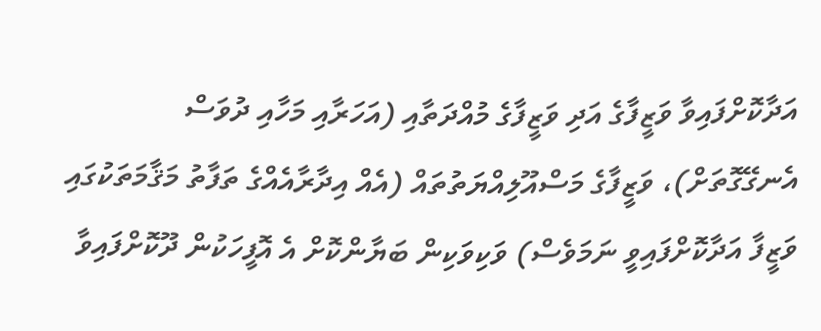އަދާކޮށްފައިވާ ވަޒީފާގެ އަދި ވަޒީފާގެ މުއްދަތާއި (އަހަރާއި މަހާއި ދުވަސް އެނގޭގޮތަށް)، ވަޒީފާގެ މަސްއޫލިއްޔަތުތައް (އެއް އިދާރާއެއްގެ ތަފާތު މަޤާމަތަކުގައި ވަޒީފާ އަދާކޮށްފައިވީ ނަމަވެސް) ވަކިވަކިން ބަޔާންކޮށް އެ އޮފީހަކުން ދޫކޮށްފައިވާ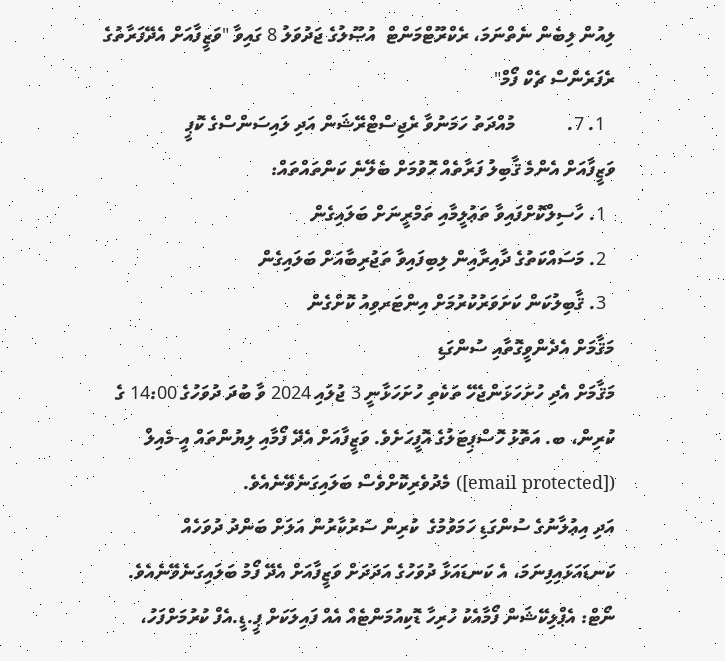ލިއުން ލިބެން ނެތްނަމަ، ރެކްރޫޓްމަންޓް  އުޞޫލުގެ ޖަދުވަލު 8 ގައިވާ "ވަޒީފާއަށް އެދޭފަރާތުގެ ރެފަރެންސް ޗެކް ފޯމް"
  1. 7.           މުއްދަތު ހަމަނުވާ ރެޖިސްޓްރޭޝަން އަދި ލައިސަންސްގެ ކޮޕީ
ވަޒީފާއަށް އެންމެ ޤާބިލު ފަރާތެއް ހޮވުމަށް ބެލޭނެ ކަންތައްތައް:
  1. ހާސިލްކޮށްފައިވާ ތަޢުލީމާއި ތަމްރީނަށް ބަލައިގެން
  2. މަސައްކަތުގެ ދާއިރާއިން ލިބިފައިވާ ތަޖުރިބާއަށް ބަލައިގެން
  3. ޤާބިލުކަން ކަށަވަރުކުރުމަށް އިންޓަރވިއު ކޮށްގެން
މަޤާމަށް އެދެންވީގޮތާއި ސުންގަޑި
މަޤާމަށް އެދި ހުށަހަޅަންޖެހޭ ތަކެތި ހުށަހަޅާނީ 3 ޖުލައި 2024 ވާ ބުދަ ދުވަހުގެ 14:00 ގެ ކުރިން، ބ. އަތޮޅު ހޮސްޕިޓަލުގެ އޮފީހަށެވެ. ވަޒީފާއަށް އެދޭ ފޯމާއި ލިޔުންތައް އީ-މެއިލް ([email protected]) މެދުވެރިކޮށްވެސް ބަލައިގަނެވޭނެއެވެ.
އަދި އިޢުލާނުގެ ސުންގަޑި ހަމަވުމުގެ  ކުރިން ސަރުކާރުން އަލަށް ބަންދު ދުވަހެއް ކަނޑައަޅައިފިނަމަ، އެ ކަނޑައަޅާ ދުވަހުގެ އަދަދަށް ވަޒީފާއަށް އެދޭ ފޯމު ބަލައިގަނެވޭނެއެވެ.
ނޯޓް: އެޕްލިކޭޝަން ފޯމާއެކު ހުރިހާ ޑޮކިއުމަންޓެއް އެއް ފައިލަކަށް ޕީ.ޑީ.އެފް ކުރުމަށްފަހު،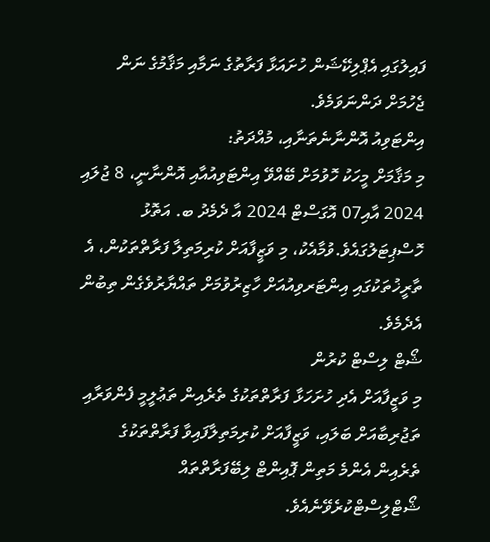ފައިލުގައި އެޕްލިކޭޝަން ހުށައަޅާ ފަރާތުގެ ނަމާއި މަޤާމުގެ ނަން ޖެހުމަށް ދަންނަވަމެވެ.
އިންޓަވިއު އޮންނާނެތަނާއި، މުއްދަތު:
މި މަޤާމަށް މީހަކު ހޮވުމަށް ބޭއްވޭ އިންޓަވިއުއާއި އޮންނާނީ، 8 ޖުލައި 2024 އާއި07 އޮގަސްޓް 2024 އާ ދެމެދު ބ. އަތޮޅު ހޮސްޕިޓަލުގައެވެ.ވުމާއެކު، މި ވަޒީފާއަށް ކުރިމަތިލާ ފަރާތްތަކުން، އެ ތާރީޚުތަކުގައި އިންޓަރވިއުއަށް ހާޒިރުވުމަށް ތައްޔާރުވެގެން ތިބުން އެދެމެވެ.
ޝޯޓް ލިސްޓް ކުރުން
މި ވަޒީފާއަށް އެދި ހުށަހަޅާ ފަރާތްތަކުގެ ތެރެއިން ތަޢުލީމީ ފެންވަރާއި ތަޖުރިބާއަށް ބަލައި، ވަޒީފާއަށް ކުރިމަތިލާފައިވާ ފަރާތްތަކުގެ ތެރެއިން އެންމެ މަތިން ޕޮއިންޓް ލިބޭފަރާތްތައް ޝޯޓްލިސްޓްކުރެވޭނެއެވެ.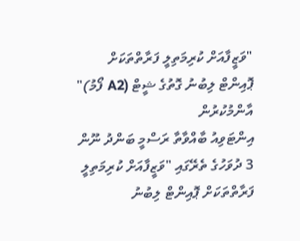"ވަޒީފާއަށް ކުރިމަތިލީ ފަރާތްތަކަށް ޕޮއިންޓް ލިބުނު ގޮތުގެ ޝީޓް (A2 ފޯމު)" އާންމުކުރުން
އިންޓަވިއު ބާއްވާތާ ރަސްމީ ބަންދު ނޫން 3 ދުވަހުގެ ތެރޭގައި "ވަޒީފާއަށް ކުރިމަތިލީ ފަރާތްތަކަށް ޕޮއިންޓް ލިބުނު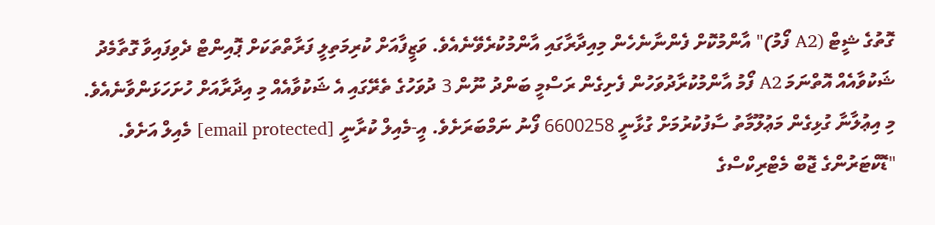ގޮތުގެ ޝީޓް (A2 ފޯމު)" އާންމުކޮށް ފެންނާނެހެން މިއިދާރާގައި އާންމުކުރެވޭނެއެވެ. ވަޒީފާއަށް ކުރިމަތިލީ ފަރާތްތަކަށް ޕޮއިންޓް ދެވިފައިވާ ގޮތާމެދު ޝަކުވާއެއް އޮތްނަމަ A2 ފޯމު އާންމުކުރާދުވަހުން ފެށިގެން ރަސްމީ ބަންދު ނޫން 3 ދުވަހުގެ ތެރޭގައި އެ ޝަކުވާއެއް މި އިދާރާއަށް ހުށަހަޅަންވާނެއެވެ.
މި އިޢުލާނާ ގުޅިގެން މަޢުލޫމާތު ސާފުކުރުމަށް ގުޅާނީ 6600258 ފޯނު ނަމްބަރަށެވެ. އީ-މެއިލް ކުރާނީ [email protected] މެއިލް އަށެވެ.
"ޑޮކްޓަރުންގެ ޖޮބް މެޓްރިކްސްގެ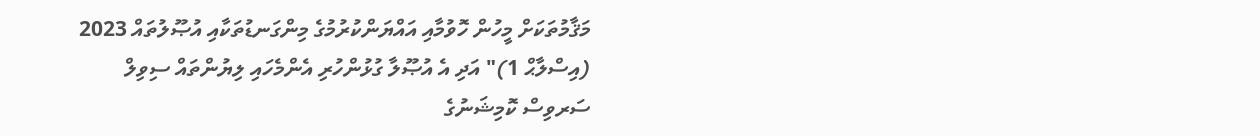މަޤާމުތަކަށް މީހުން ހޮވުމާއި އައްޔަންކުރުމުގެ މިންގަނޑުތަކާއި އުޞޫލުތައް 2023 (އިސްލާޙް 1)" އަދި އެ އުޞޫލާ ގުޅުންހުރި އެންމެހައި ލިޔުންތައް ސިވިލް ސަރވިސް ކޮމިޝަނުގެ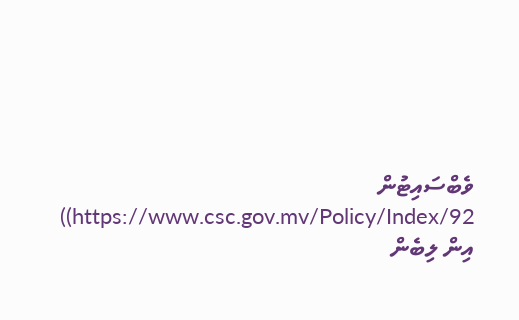ވެބްސައިޓުން https://www.csc.gov.mv/Policy/Index/92)) އިން ލިބެން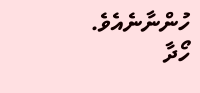ހުންނާނެއެވެ.
ހޯދާ